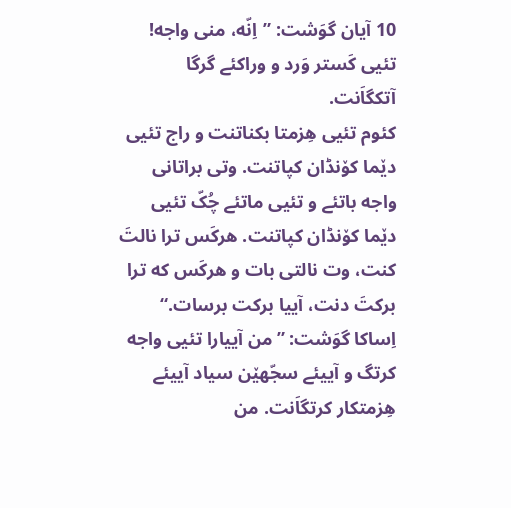10 آیان گوَشت: ”اِنّه، منی واجه! تئیی کَستر وَرد و وراکئے گرگا آتکگاَنت.
کئوم تئیی هِزمتا بکناتنت و راج تئیی دێما کۆنڈان کپاتنت. وتی براتانی واجه باتئے و تئیی ماتئے چُکّ تئیی دێما کۆنڈان کپاتنت. هرکَس ترا نالتَ کنت، وت نالتی بات و هرکَس که ترا برکتَ دنت، آییا برکت برسات.“
اِساکا گوَشت: ”من آییارا تئیی واجه کرتگ و آییئے سجّهێن سیاد آییئے هِزمتکار کرتگاَنت. من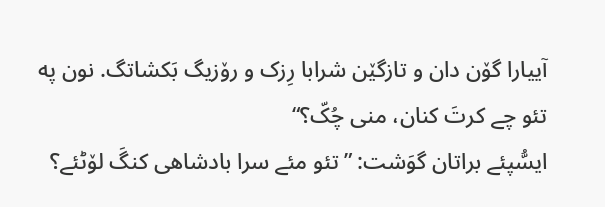آییارا گۆن دان و تازگێن شرابا رِزک و رۆزیگ بَکشاتگ. نون په تئو چے کرتَ کنان، منی چُکّ؟“
ایسُّپئے براتان گوَشت: ”تئو مئے سرا بادشاهی کنگَ لۆٹئے؟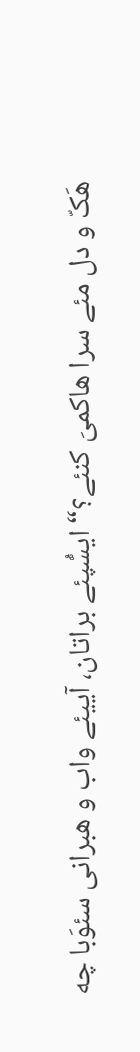هَکّ و دل مئے سرا هاکمیَ کنئے؟“ ایسُّپئے براتان، آییئے واب و هبرانی سئوَبا چه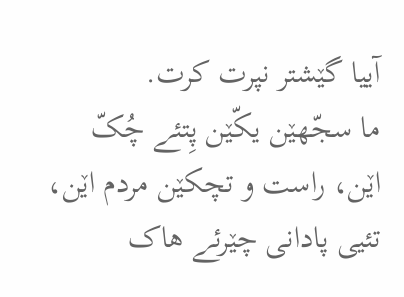آییا گێشتر نپرت کرت.
ما سجّهێن یکّێن پِتئے چُکّ اێن، راست و تچکێن مردم اێن، تئیی پادانی چێرئے هاک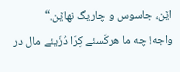اێن، جاسوس و چاریگ نهاێن.“
واجه! چه ما هرکَسئے کِرّا دُزّیئے مال در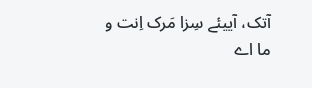آتک، آییئے سِزا مَرک اِنت و ما اے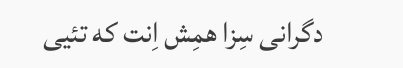دگرانی سِزا همِش اِنت که تئیی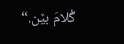گُلامَ بێن.“